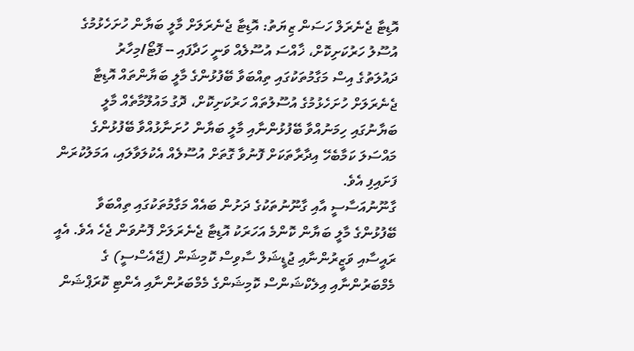އޮޑިޓާ ޖެނެރަލް ހަސަން ޒިޔަތު: އޮޑިޓާ ޖެނެރަލަށް މާލީ ބަޔާން ހުށަހެޅުމުގެ އުސޫލު ހަރުކަށިކޮށް، ޚާއްސަ އުސޫލެއް ވަނީ ހަދާފައި -- ފޮޓޯ/މިހާރު
ދައުލަތުގެ އިސް މަގާމުތަކުގައި ތިއްބަވާ ބޭފުޅުންގެ މާލީ ބަޔާންތައް އޮޑިޓާ ޖެނެރަލަށް ހުށަހެޅުމުގެ އުސޫލުތައް ހަރުކަށިކޮށް، ދޮގު މައުލޫމާތެއް މާލީ ބަޔާނުގައި ހިމަނުއްވާ ބޭފުޅުންނާއި މާލީ ބަޔާން ހުށަނާޅުއްވާ ބޭފުޅުންގެ މައްސަލަ ކަމާބެހޭ އިދާރާތަކަށް ފޮނުވާ ގޮތަށް އުސޫލެއް އެކުލަވާލައި، އަމަލުކުރަން ފަށައިފި އެވެ.
ގާނޫނުއަސާސީ އާއި ގާނޫނުތަކުގެ ދަށުން ބައެއް މަގާމުތަކުގައި ތިއްބަވާ ބޭފުޅުންގެ މާލީ ބަޔާން ކޮންމެ އަހަރަކު އޮޑިޓާ ޖެނެރަލަށް ފޮނުވަން ޖެހެ އެވެ. އެއީ ރައީސާއި ވަޒީރުންނާއި ޖުޑީޝަލް ސާވިސް ކޮމިޝަން (ޖޭއެސްސީ) ގެ މެމްބަރުންނާއި އިލެކްޝަންސް ކޮމިޝަންގެ މެމްބަރުންނާއި އެންޓި ކޮރަޕްޝަން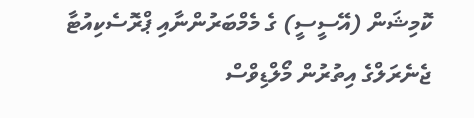ކޮމިޝަން (އޭސީސީ) ގެ މެމްބަރުންނާއި ޕްރޮސެކިއުޓާ ޖެނެރަލްގެ އިތުރުން މޯލްޑިވްސް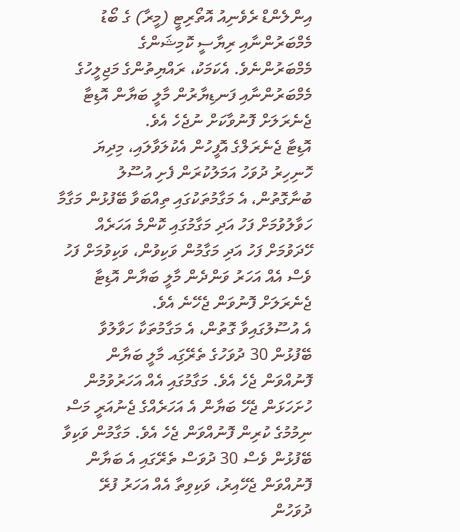އިންލެންޑް ރެވެނިއު އޮތޯރިޓީ (މީރާ) ގެ ބޯޑު މެމްބަރުންނާއި ރިޔާސީ ކޮމިޝަންގެ މެމްބަރުންނެވެ. އެކަމަކު، ރައްޔިތުންގެ މަޖިލީހުގެ މެމްބަރުންނާއި ފަނޑިޔާރުން މާލީ ބަޔާން އޮޑިޓާ ޖެނެރަލަށް ފޮނުވާކަށް ނުޖެހެ އެވެ.
އޮޑިޓާ ޖެނެރަލްގެ އޮފީހުން އެކުލަވާލައި، މިދިޔަ ހޮނިހިރު ދުވަހު އަމަލުކުރަން ފެށި އުސޫލު ބުނާގޮތުން، އެ މަގާމުތަކުގައި ތިއްބަވާ ބޭފުޅުން މަގާމާ ހަވާލުވުމަށް ފަހު އަދި މަގާމުގައި ކޮންމެ އަހަރެއް ހޭދަވުމަށް ފަހު އަދި މަގާމުން ވަކިވުން، ވަކިވުމަށް ފަހު ވެސް އެއް އަހަރު ވަންދެން މާލީ ބަޔާން އޮޑިޓާ ޖެނެރަލަށް ފޮނުވަން ޖެހޭނެ އެވެ.
އެ އުސޫލުގައިވާ ގޮތުން، އެ މަގާމުތަކާ ހަވާލުވާ ބޭފުޅުން 30 ދުވަހުގެ ތެރޭގަިއ މާލީ ބަޔާން ފޮނުއްވަން ޖެހެ އެވެ. މަގާމުގައި އެއް އަހަރުވުމުން ހުށަހަޅަން ޖެހޭ ބަޔާން އެ އަހަރެއްގެ ޖެނުއަރީ މަސް ނިމުމުގެ ކުރިން ފޮނުއްވަން ޖެހެ އެވެ. މަގާމުން ވަކިވާ ބޭފުޅުން ވެސް 30 ދުވަސް ތެރޭގައި އެ ބަޔާން ފޮނުއްވަން ޖެހޭއިރު، ވަކިވިތާ އެއް އަހަރު ފުރޭ ދުވަހުން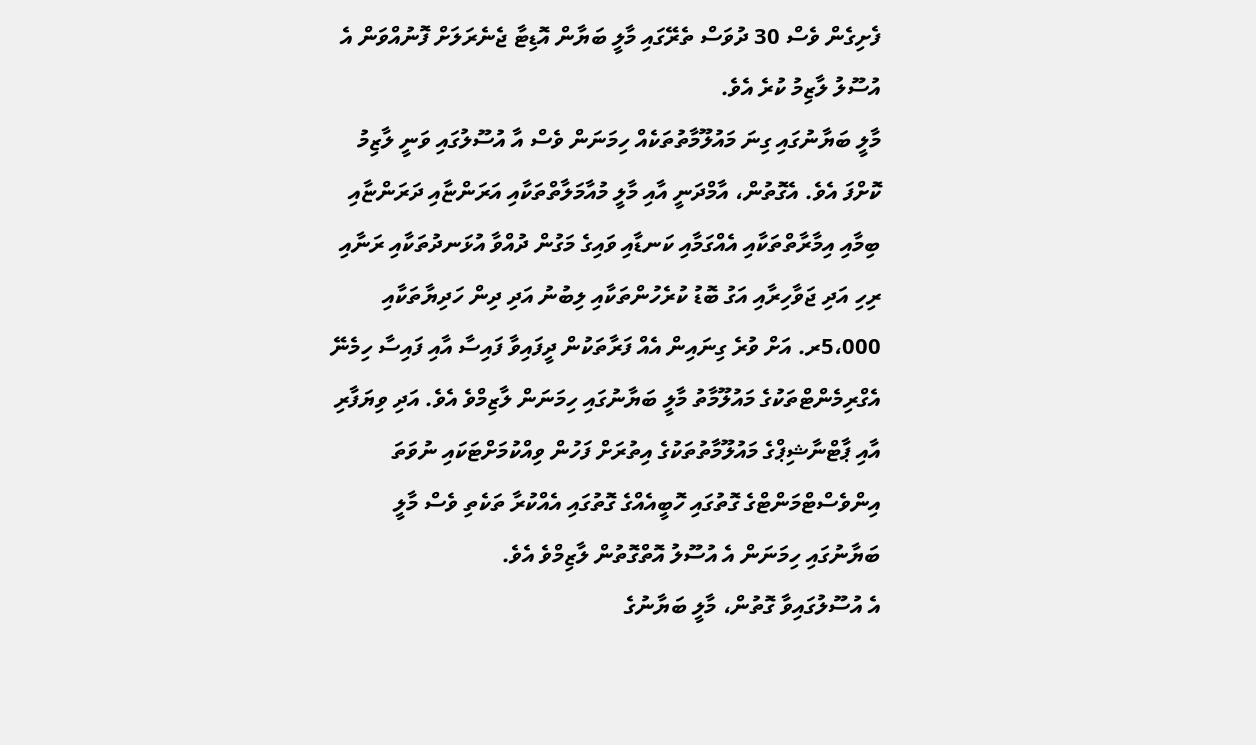ފެށިގެން ވެސް 30 ދުވަސް ތެރޭގައި މާލީ ބަޔާން އޮޑިޓާ ޖެނެރަލަށް ފޮނުއްވަން އެ އުސޫލު ލާޒިމު ކުރެ އެވެ.
މާލީ ބަޔާނުގައި ގިނަ މައުލޫމާތުތަކެއް ހިމަނަން ވެސް އާ އުސޫލުގައި ވަނީ ލާޒިމު ކޮށްފަ އެވެ. އެގޮތުން، އާމްދަނީ އާއި މާލީ މުއާމަލާތްތަކާއި އަރަންޏާއި ދަރަންޏާއި ބިމާއި އިމާރާތްތަކާއި އެއްގަމާއި ކަނޑާއި ވައިގެ މަގުން ދުއްވާ އުޅަނދުތަކާއި ރަނާއި ރިހި އަދި ޖަވާހިރާއި އަގު ބޮޑު ކުރެހުންތަކާއި ލިބުނު އަދި ދިން ހަދިޔާތަކާއި 5،000ރ. އަށް ވުރެ ގިނައިން އެއް ފަރާތަކުން ދީފައިވާ ފައިސާ އާއި ފައިސާ ހިމެނޭ އެގްރިމެންޓްތަކުގެ މައުލޫމާތު މާލީ ބަޔާނުގައި ހިމަނަން ލާޒިމްވެ އެވެ. އަދި ވިޔަފާރި އާއި ޕާޓްނާޝިޕްގެ މައުލޫމާތުތަކުގެ އިތުރަށް ފަހުން ވިއްކުމަށްޓަކައި ނުވަތަ އިންވެސްޓްމަންޓްގެ ގޮތުގައި ހޮބީއެއްގެ ގޮތުގައި އެއްކުރާ ތަކެތި ވެސް މާލީ ބަޔާނުގައި ހިމަނަން އެ އުސޫލު އޮތްގޮތުން ލާޒިމްވެ އެވެ.
އެ އުސޫލުގައިވާ ގޮތުން، މާލީ ބަޔާނުގެ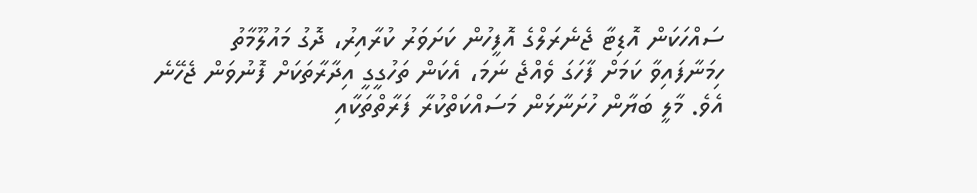ސައްހަކަން އޮޑިޓާ ޖެނެރަލްގެ އޮފީހުން ކަށަވަރު ކުރާއިރު، ދޮގު މައުލޫމާތު ހިމަނާފައިވާ ކަމަށް ފާހަގަ ވެއްޖެ ނަމަ، އެކަން ތަހުގީގީ އިދާރާތަކަށް ފޮނުވަން ޖެހޭނެ އެވެ. މާލީ ބަޔާން ހުށަނާޅަން މަސައްކަތްކުރާ ފަރާތްތަކާއި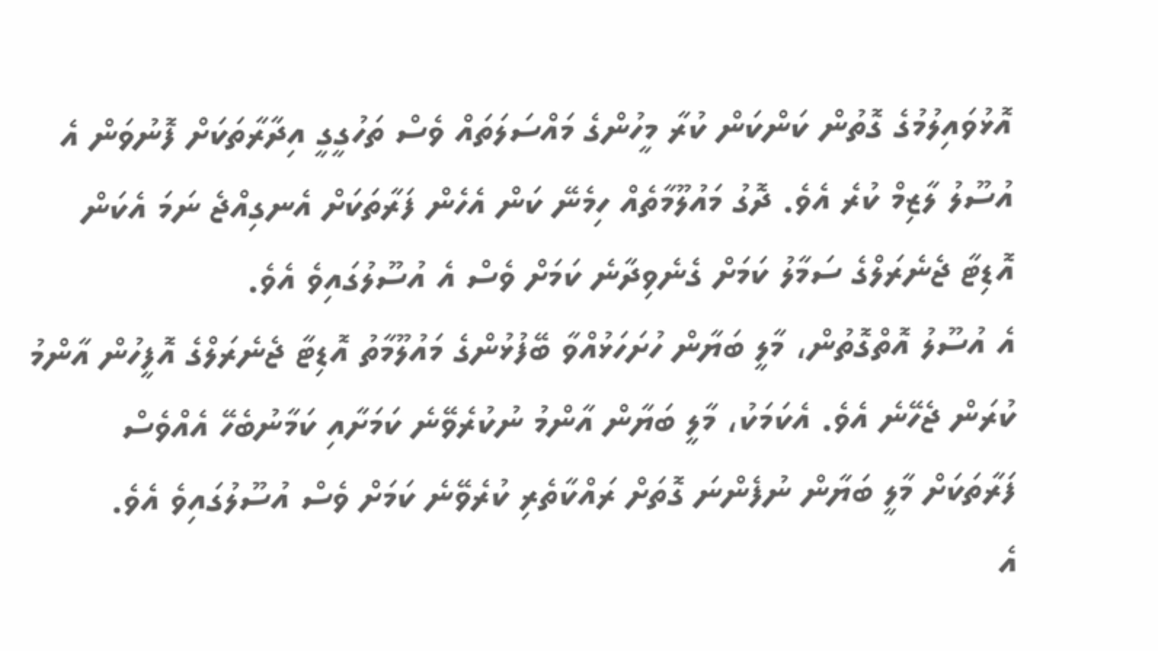އޮޅުވައިލުމުގެ ގޮތުން ކަންކަން ކުރާ މީހުންގެ މައްސަލަތައް ވެސް ތަހުގީގީ އިދާރާތަކަށް ފޮނުވަން އެ އުސޫލު ލާޒިމް ކުރެ އެވެ. ދޮގު މައުލޫމާތެއް ހިމެނޭ ކަން އެހެން ފަރާތަކަށް އެނގިއްޖެ ނަމަ އެކަން އޮޑިޓާ ޖެނެރަލްގެ ސަމާލު ކަމަށް ގެނެވިދާނެ ކަމަށް ވެސް އެ އުސޫލުގައިވެ އެވެ.
އެ އުސޫލު އޮތްގޮތުން، މާލީ ބަޔާން ހުށަހަޅުއްވާ ބޭފުޅުންގެ މައުލޫމާތު އޮޑިޓާ ޖެނެރަލްގެ އޮފީހުން އާންމު ކުރަން ޖެހޭނެ އެވެ. އެކަމަކު، މާލީ ބަޔާން އާންމު ނުކުރެވޭނެ ކަމަށާއި ކަމާނުބެހޭ އެއްވެސް ފަރާތަކަށް މާލީ ބަޔާން ނުފެންނަ ގޮތަށް ރައްކާތެރި ކުރެވޭނެ ކަމަށް ވެސް އުސޫލުގައިވެ އެވެ.
އެ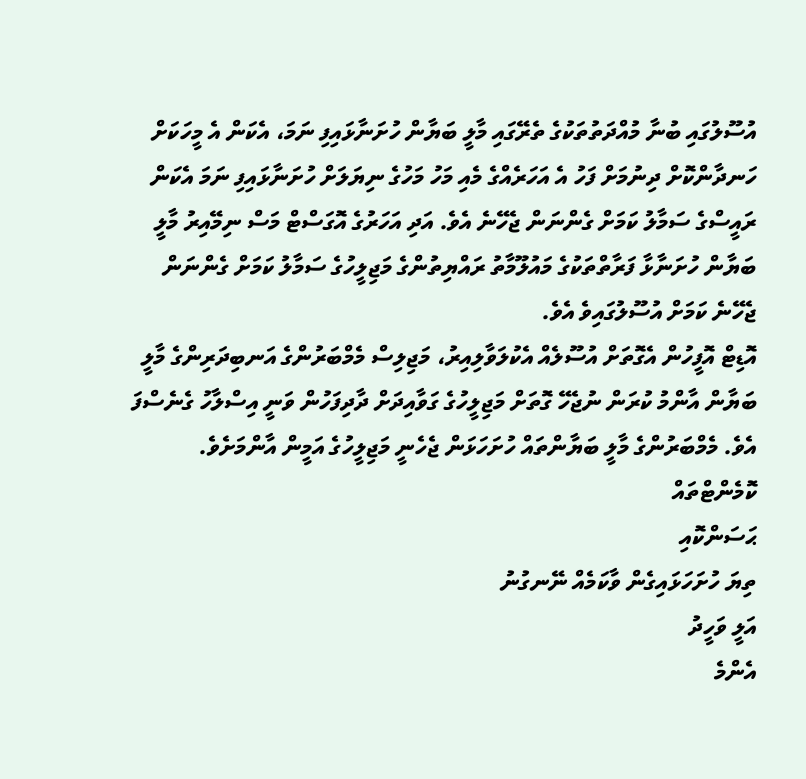އުސޫލުގައި ބުނާ މުއްދަތުތަކުގެ ތެރޭގައި މާލީ ބަޔާން ހުށަނާޅައިފި ނަމަ، އެކަން އެ މީހަކަށް ހަނދާންކޮށް ދިނުމަށް ފަހު އެ އަހަރެއްގެ މެއި މަހު މަހުގެ ނިޔަލަށް ހުށަނާޅައިފި ނަމަ އެކަން ރައީސްގެ ސަމާލު ކަމަށް ގެންނަން ޖެހޭނެ އެވެ. އަދި އަހަރުގެ އޮގަސްޓް މަސް ނިމޭއިރު މާލީ ބަޔާން ހުށަނާޅާ ފަރާތްތަކުގެ މައުލޫމާތު ރައްޔިތުންގެ މަޖިލީހުގެ ސަމާލު ކަމަށް ގެންނަން ޖެހޭނެ ކަމަށް އުސޫލުގައިވެ އެވެ.
އޮޑިޓް އޮފީހުން އެގޮތަށް އުސޫލެއް އެކުލަވާލިއިރު، މަޖިލިސް މެމްބަރުންގެ އަނބިދަރިންގެ މާލީ ބަޔާން އާންމު ކުރަން ނުޖެހޭ ގޮތަށް މަޖިލީހުގެ ގަވާއިދަށް ދާދިފަހުން ވަނީ އިސްލާހު ގެނެސްފަ އެވެ. މެމްބަރުންގެ މާލީ ބަޔާންތައް ހުށަހަޅަން ޖެހެނީ މަޖިލީހުގެ އަމީން އާންމަށެވެ.
ކޮމެންޓްތައް
ޙަސަންކޮއި
ތިޔަ ހުށަހަޅައިގެން ވާކަމެއް ނޭނގުނު
އަލީ ވަހީދު
އެންމެ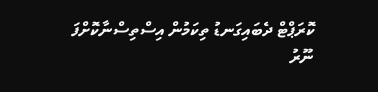ކޮރަޕްޓް ދެބައިގަނޑު ތިކަމުން އިސްތިސްނާކޮށްފަ
ނޫރު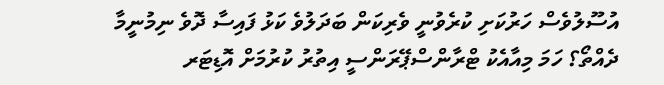އުސޫލުވެސް ހަރުކަށި ކުރެވުނީ ވެރިކަން ބަދަލުވެ ކަޅު ފައިސާ ދޮވެ ނިމުނީމާ ދެއްތޯ؟ ހަމަ މިއާއެކު ޓްރާންސްޕޭރަންސީ އިތުރު ކުރުމަށް އޮޑިޓަރ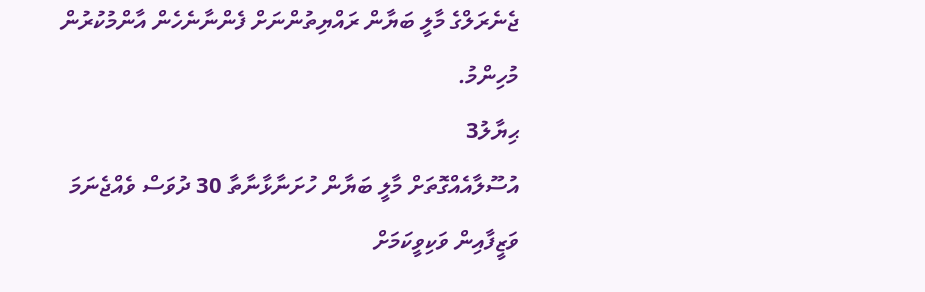ޖެނެރަލްގެ މާލީ ބަޔާން ރައްޔިތުންނަށް ފެންނާނެހެން އާންމުކުރުން މުހިންމު.
ޙިޔާލު3
އުސޫލާއެއްގޮތަށް މާލީ ބަޔާން ހުށަނާޅާނާތާ 30 ދުވަސް ވެއްޖެނަމަ ވަޒީފާއިން ވަކިވީކަމަށް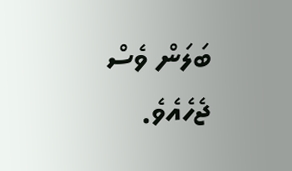ބަލަން ވެސް ޖެހެއެވެ.